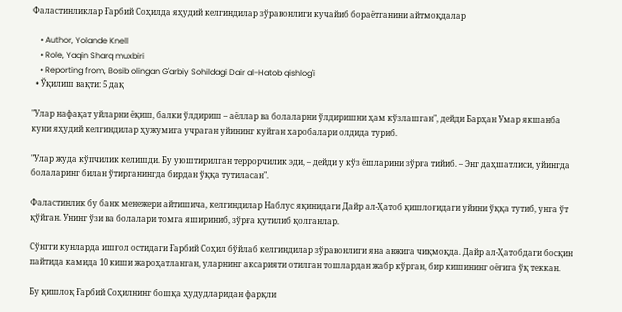Фаластинликлар Ғарбий Соҳилда яҳудий келгиндилар зўравонлиги кучайиб бораётганини айтмоқдалар

    • Author, Yolande Knell
    • Role, Yaqin Sharq muxbiri
    • Reporting from, Bosib olingan G'arbiy Sohildagi Dair al-Hatob qishlog'i
  • Ўқилиш вақти: 5 дақ

"Улар нафақат уйларни ёқиш, балки ўлдириш – аёллар ва болаларни ўлдиришни ҳам кўзлашган", дейди Барҳан Умар якшанба куни яҳудий келгиндилар ҳужумига учраган уйининг куйган харобалари олдида туриб.

"Улар жуда кўпчилик келишди. Бу уюштирилган террорчилик эди, – дейди у кўз ёшларини зўрға тийиб. – Энг даҳшатлиси, уйингда болаларинг билан ўтирганингда бирдан ўққа тутиласан".

Фаластинлик бу банк менежери айтишича, келгиндилар Наблус яқинидаги Дайр ал-Ҳатоб қишлоғидаги уйини ўққа тутиб, унга ўт қўйган. Унинг ўзи ва болалари томга яшириниб, зўрға қутилиб қолганлар.

Сўнгги кунларда ишғол остидаги Ғарбий Соҳил бўйлаб келгиндилар зўравонлиги яна авжига чиқмоқда. Дайр ал-Ҳатобдаги босқин пайтида камида 10 киши жароҳатланган, уларнинг аксарияти отилган тошлардан жабр кўрган, бир кишининг оёғига ўқ теккан.

Бу қишлоқ Ғарбий Соҳилнинг бошқа ҳудудларидан фарқли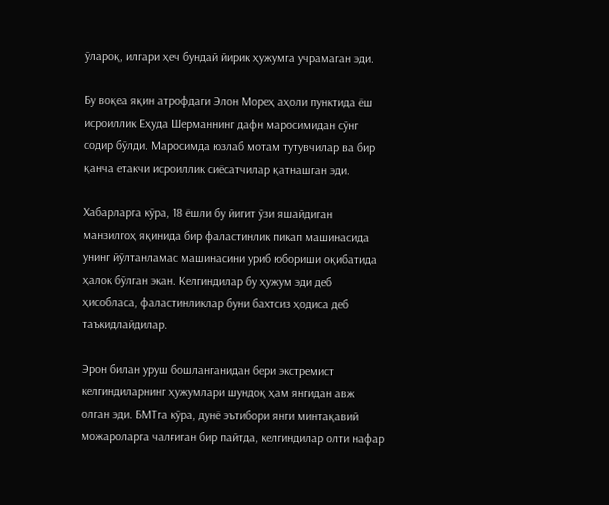ўлароқ, илгари ҳеч бундай йирик ҳужумга учрамаган эди.

Бу воқеа яқин атрофдаги Элон Мореҳ аҳоли пунктида ёш исроиллик Еҳуда Шерманнинг дафн маросимидан сўнг содир бўлди. Маросимда юзлаб мотам тутувчилар ва бир қанча етакчи исроиллик сиёсатчилар қатнашган эди.

Хабарларга кўра, 18 ёшли бу йигит ўзи яшайдиган манзилгоҳ яқинида бир фаластинлик пикап машинасида унинг йўлтанламас машинасини уриб юбориши оқибатида ҳалок бўлган экан. Келгиндилар бу ҳужум эди деб ҳисобласа, фаластинликлар буни бахтсиз ҳодиса деб таъкидлайдилар.

Эрон билан уруш бошланганидан бери экстремист келгиндиларнинг ҳужумлари шундоқ ҳам янгидан авж олган эди. БМТга кўра, дунё эътибори янги минтақавий можароларга чалғиган бир пайтда, келгиндилар олти нафар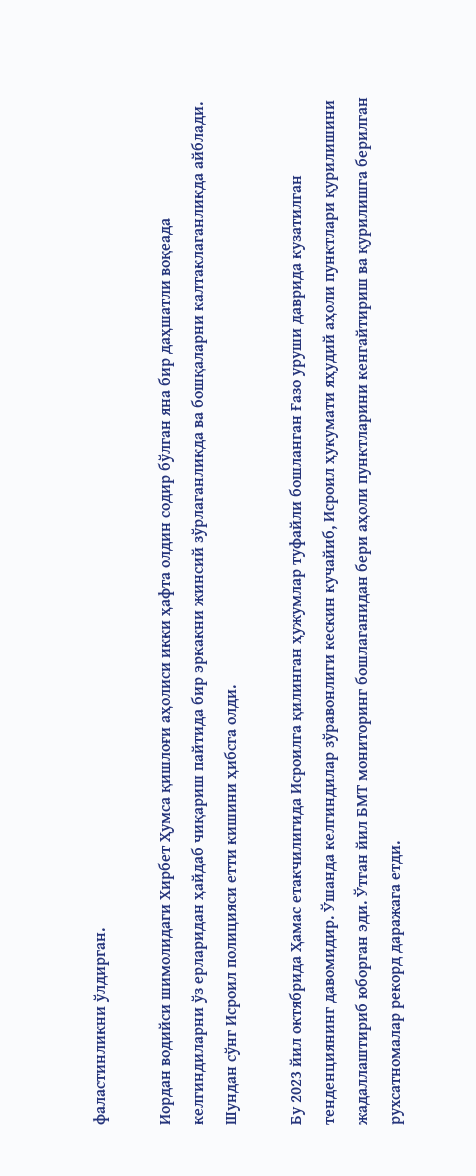фаластинликни ўлдирган.

Иордан водийси шимолидаги Хирбет Ҳумса қишлоғи аҳолиси икки ҳафта олдин содир бўлган яна бир даҳшатли воқеада келгиндиларни ўз ерларидан ҳайдаб чиқариш пайтида бир эркакни жинсий зўрлаганликда ва бошқаларни калтаклаганликда айблади. Шундан сўнг Исроил полицияси етти кишини ҳибсга олди.

Бу 2023 йил октябрида Ҳамас етакчилигида Исроилга қилинган ҳужумлар туфайли бошланган Ғазо уруши даврида кузатилган тенденциянинг давомидир. Ўшанда келгиндилар зўравонлиги кескин кучайиб, Исроил ҳукумати яҳудий аҳоли пунктлари қурилишини жадаллаштириб юборган эди. Ўтган йил БМТ мониторинг бошлаганидан бери аҳоли пунктларини кенгайтириш ва қурилишга берилган рухсатномалар рекорд даражага етди.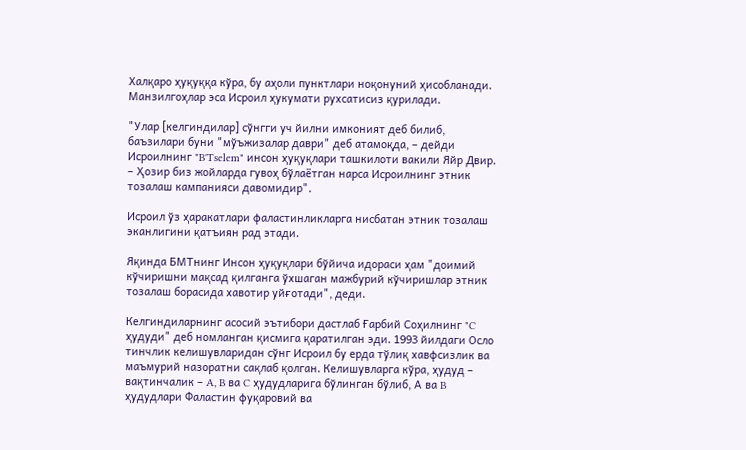Халқаро ҳуқуққа кўра, бу аҳоли пунктлари ноқонуний ҳисобланади. Манзилгоҳлар эса Исроил ҳукумати рухсатисиз қурилади.

"Улар [келгиндилар] сўнгги уч йилни имконият деб билиб, баъзилари буни "мўъжизалар даври" деб атамоқда, – дейди Исроилнинг "B'Tselem" инсон ҳуқуқлари ташкилоти вакили Яйр Двир. – Ҳозир биз жойларда гувоҳ бўлаётган нарса Исроилнинг этник тозалаш кампанияси давомидир".

Исроил ўз ҳаракатлари фаластинликларга нисбатан этник тозалаш эканлигини қатъиян рад этади.

Яқинда БМТнинг Инсон ҳуқуқлари бўйича идораси ҳам "доимий кўчиришни мақсад қилганга ўхшаган мажбурий кўчиришлар этник тозалаш борасида хавотир уйғотади", деди.

Келгиндиларнинг асосий эътибори дастлаб Ғарбий Соҳилнинг "C ҳудуди" деб номланган қисмига қаратилган эди. 1993 йилдаги Осло тинчлик келишувларидан сўнг Исроил бу ерда тўлиқ хавфсизлик ва маъмурий назоратни сақлаб қолган. Келишувларга кўра, ҳудуд – вақтинчалик – A, B ва C ҳудудларига бўлинган бўлиб, А ва B ҳудудлари Фаластин фуқаровий ва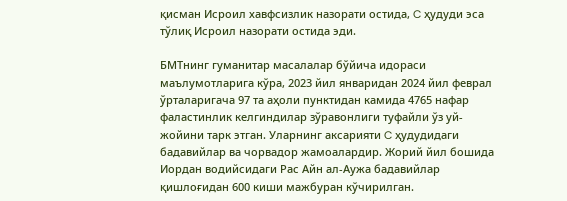қисман Исроил хавфсизлик назорати остида, C ҳудуди эса тўлиқ Исроил назорати остида эди.

БМТнинг гуманитар масалалар бўйича идораси маълумотларига кўра, 2023 йил январидан 2024 йил феврал ўрталаригача 97 та аҳоли пунктидан камида 4765 нафар фаластинлик келгиндилар зўравонлиги туфайли ўз уй-жойини тарк этган. Уларнинг аксарияти C ҳудудидаги бадавийлар ва чорвадор жамоалардир. Жорий йил бошида Иордан водийсидаги Рас Айн ал-Аужа бадавийлар қишлоғидан 600 киши мажбуран кўчирилган.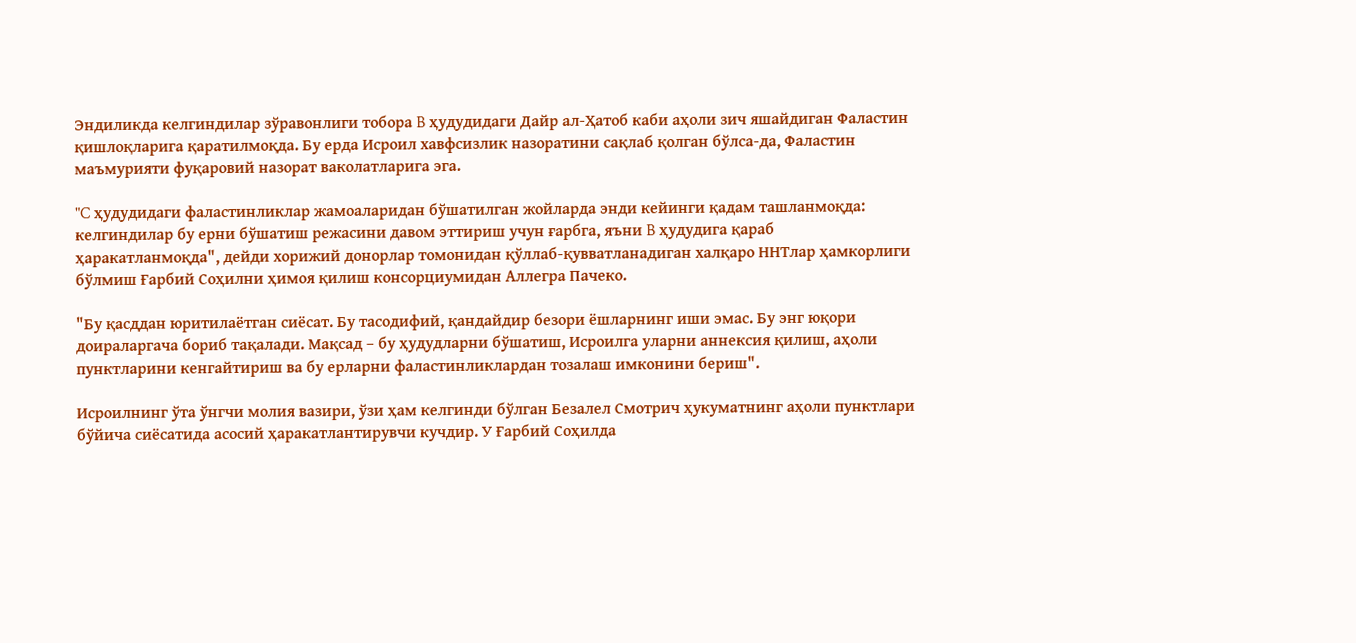Эндиликда келгиндилар зўравонлиги тобора B ҳудудидаги Дайр ал-Ҳатоб каби аҳоли зич яшайдиган Фаластин қишлоқларига қаратилмоқда. Бу ерда Исроил хавфсизлик назоратини сақлаб қолган бўлса-да, Фаластин маъмурияти фуқаровий назорат ваколатларига эга.

"C ҳудудидаги фаластинликлар жамоаларидан бўшатилган жойларда энди кейинги қадам ташланмоқда: келгиндилар бу ерни бўшатиш режасини давом эттириш учун ғарбга, яъни B ҳудудига қараб ҳаракатланмоқда", дейди хорижий донорлар томонидан қўллаб-қувватланадиган халқаро ННТлар ҳамкорлиги бўлмиш Ғарбий Соҳилни ҳимоя қилиш консорциумидан Аллегра Пачеко.

"Бу қасддан юритилаётган сиёсат. Бу тасодифий, қандайдир безори ёшларнинг иши эмас. Бу энг юқори доираларгача бориб тақалади. Мақсад – бу ҳудудларни бўшатиш, Исроилга уларни аннексия қилиш, аҳоли пунктларини кенгайтириш ва бу ерларни фаластинликлардан тозалаш имконини бериш".

Исроилнинг ўта ўнгчи молия вазири, ўзи ҳам келгинди бўлган Безалел Смотрич ҳукуматнинг аҳоли пунктлари бўйича сиёсатида асосий ҳаракатлантирувчи кучдир. У Ғарбий Соҳилда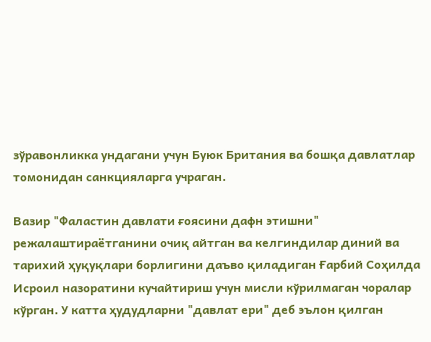зўравонликка ундагани учун Буюк Британия ва бошқа давлатлар томонидан санкцияларга учраган.

Вазир "Фаластин давлати ғоясини дафн этишни" режалаштираётганини очиқ айтган ва келгиндилар диний ва тарихий ҳуқуқлари борлигини даъво қиладиган Ғарбий Соҳилда Исроил назоратини кучайтириш учун мисли кўрилмаган чоралар кўрган. У катта ҳудудларни "давлат ери" деб эълон қилган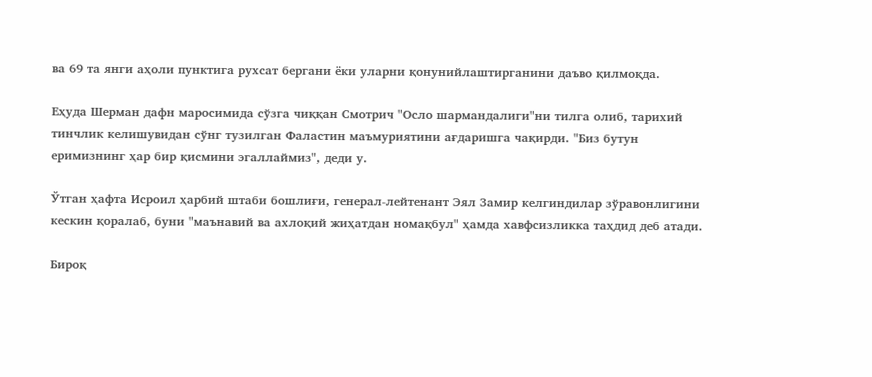ва 69 та янги аҳоли пунктига рухсат бергани ёки уларни қонунийлаштирганини даъво қилмоқда.

Еҳуда Шерман дафн маросимида сўзга чиққан Смотрич "Осло шармандалиги"ни тилга олиб, тарихий тинчлик келишувидан сўнг тузилган Фаластин маъмуриятини ағдаришга чақирди. "Биз бутун еримизнинг ҳар бир қисмини эгаллаймиз", деди у.

Ўтган ҳафта Исроил ҳарбий штаби бошлиғи, генерал-лейтенант Эял Замир келгиндилар зўравонлигини кескин қоралаб, буни "маънавий ва ахлоқий жиҳатдан номақбул" ҳамда хавфсизликка таҳдид деб атади.

Бироқ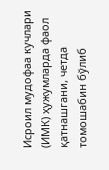Исроил мудофаа кучлари (ИМК) ҳужумларда фаол қатнашгани, четда томошабин бўлиб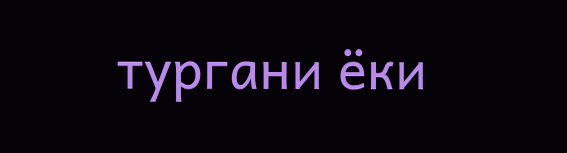тургани ёки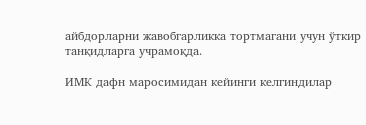айбдорларни жавобгарликка тортмагани учун ўткир танқидларга учрамоқда.

ИМК дафн маросимидан кейинги келгиндилар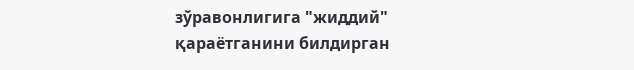зўравонлигига "жиддий" қараётганини билдирган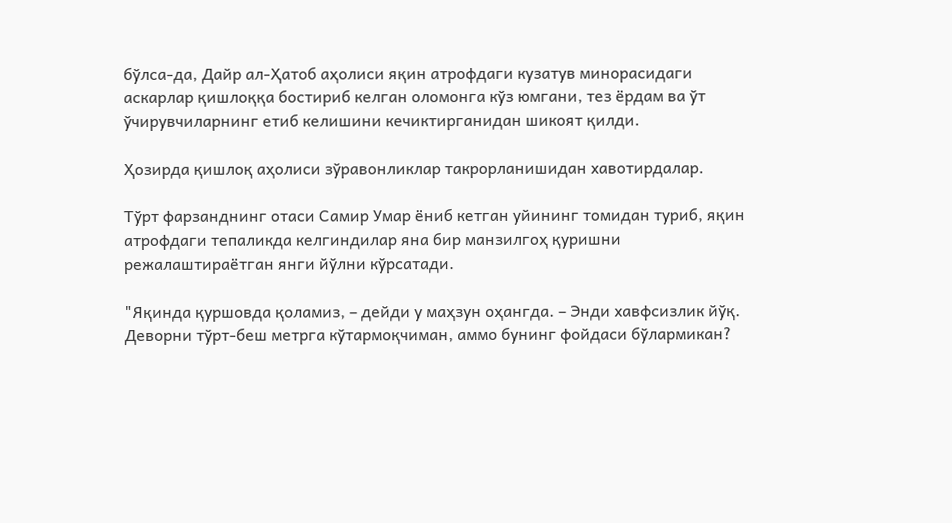бўлса-да, Дайр ал-Ҳатоб аҳолиси яқин атрофдаги кузатув минорасидаги аскарлар қишлоққа бостириб келган оломонга кўз юмгани, тез ёрдам ва ўт ўчирувчиларнинг етиб келишини кечиктирганидан шикоят қилди.

Ҳозирда қишлоқ аҳолиси зўравонликлар такрорланишидан хавотирдалар.

Тўрт фарзанднинг отаси Самир Умар ёниб кетган уйининг томидан туриб, яқин атрофдаги тепаликда келгиндилар яна бир манзилгоҳ қуришни режалаштираётган янги йўлни кўрсатади.

"Яқинда қуршовда қоламиз, – дейди у маҳзун оҳангда. – Энди хавфсизлик йўқ. Деворни тўрт-беш метрга кўтармоқчиман, аммо бунинг фойдаси бўлармикан?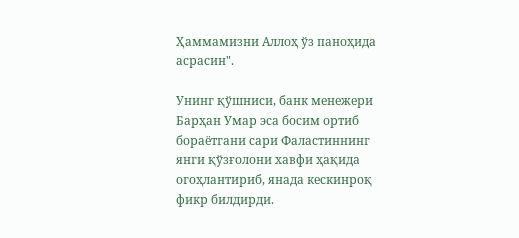Ҳаммамизни Аллоҳ ўз паноҳида асрасин".

Унинг қўшниси, банк менежери Барҳан Умар эса босим ортиб бораётгани сари Фаластиннинг янги қўзғолони хавфи ҳақида огоҳлантириб, янада кескинроқ фикр билдирди.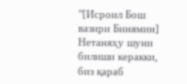"[Исроил Бош вазири Бинямин] Нетаняҳу шуни билиши керакки, биз қараб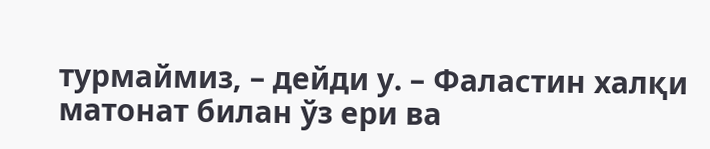турмаймиз, – дейди у. – Фаластин халқи матонат билан ўз ери ва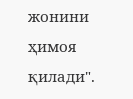жонини ҳимоя қилади".